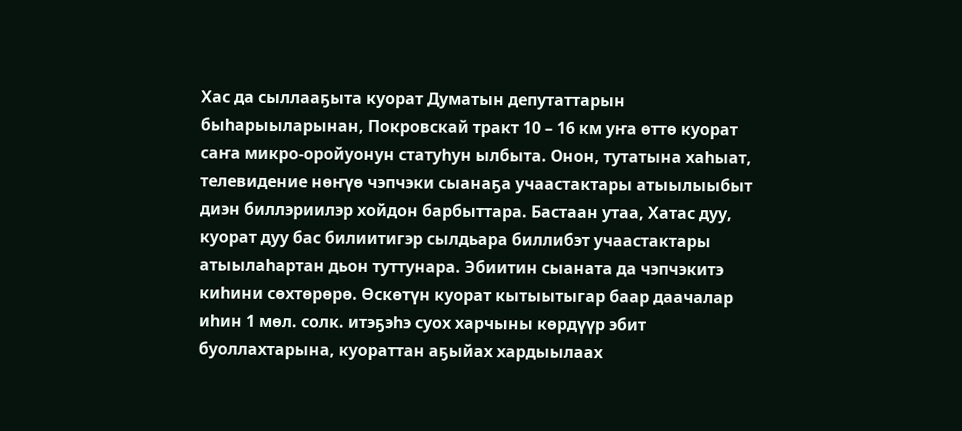Хас да сыллааҕыта куорат Думатын депутаттарын быһарыыларынан, Покровскай тракт 10 – 16 км уҥа өттө куорат саҥа микро-оройуонун статуһун ылбыта. Онон, тутатына хаһыат, телевидение нөҥүө чэпчэки сыанаҕа учаастактары атыылыыбыт диэн биллэриилэр хойдон барбыттара. Бастаан утаа, Хатас дуу, куорат дуу бас билиитигэр сылдьара биллибэт учаастактары атыылаһартан дьон туттунара. Эбиитин сыаната да чэпчэкитэ киһини сөхтөрөрө. Өскөтүн куорат кытыытыгар баар даачалар иһин 1 мөл. солк. итэҕэһэ суох харчыны көрдүүр эбит буоллахтарына, куораттан аҕыйах хардыылаах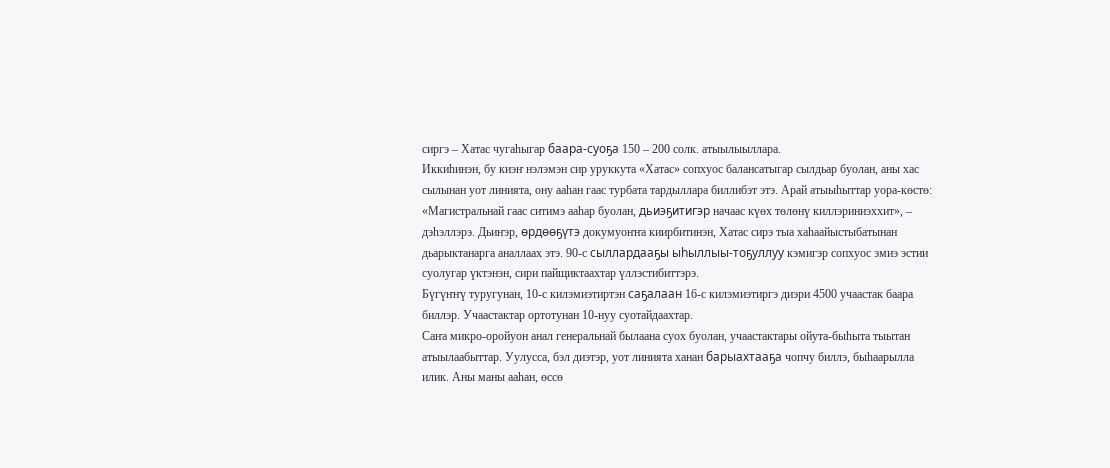сиргэ – Хатас чугаһыгар баара-суоҕа 150 – 200 солк. атыылыыллара.
Иккиһинэн, бу киэҥ нэлэмэн сир уруккута «Хатас» сопхуос балансатыгар сылдьар буолан, аны хас сылынан уот линията, ону ааһан гаас турбата тардыллара биллибэт этэ. Арай атыыһыттар уора-көстө: «Магистральнай гаас ситимэ ааһар буолан, дьиэҕитигэр начаас күөх төлөнү киллэриниэххит», – дэһэллэрэ. Дьиҥэр, өрдөөҕүтэ докумуоҥҥа киирбитинэн, Хатас сирэ тыа хаһаайыстыбатынан дьарыктанарга аналлаах этэ. 90-с сыллардааҕы ыһыллыы-тоҕуллуу кэмигэр сопхуос эмиэ эстии суолугар үктэнэн, сири пайщиктаахтар үллэстибиттэрэ.
Бүгүҥҥү туругунан, 10-с килэмиэтиртэн саҕалаан 16-с килэмиэтиргэ диэри 4500 учаастак баара биллэр. Учаастактар ортотунан 10-нуу суотайдаахтар.
Саҥа микро-оройуон анал генеральнай былаана суох буолан, учаастактары ойута-быһыта тыытан атыылаабыттар. Уулусса, бэл диэтэр, уот линията ханан барыахтааҕа чопчу биллэ, быһаарылла илик. Аны маны ааһан, өссө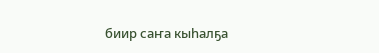биир саҥа кыһалҕа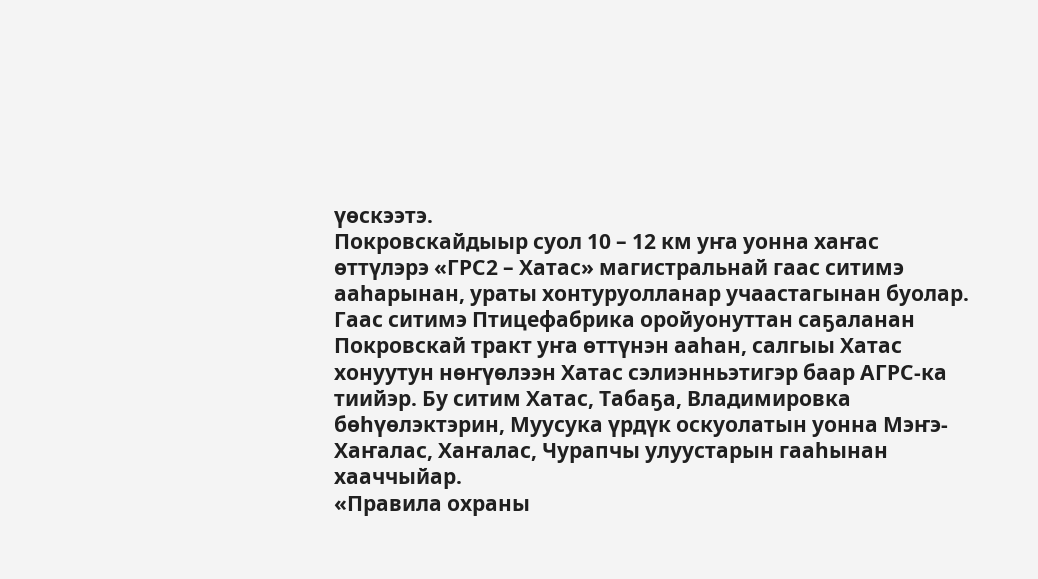үөскээтэ.
Покровскайдыыр суол 10 – 12 км уҥа уонна хаҥас өттүлэрэ «ГРС2 – Хатас» магистральнай гаас ситимэ ааһарынан, ураты хонтуруолланар учаастагынан буолар. Гаас ситимэ Птицефабрика оройуонуттан саҕаланан Покровскай тракт уҥа өттүнэн ааһан, салгыы Хатас хонуутун нөҥүөлээн Хатас сэлиэнньэтигэр баар АГРС-ка тиийэр. Бу ситим Хатас, Табаҕа, Владимировка бөһүөлэктэрин, Муусука үрдүк оскуолатын уонна Мэҥэ-Хаҥалас, Хаҥалас, Чурапчы улуустарын гааһынан хааччыйар.
«Правила охраны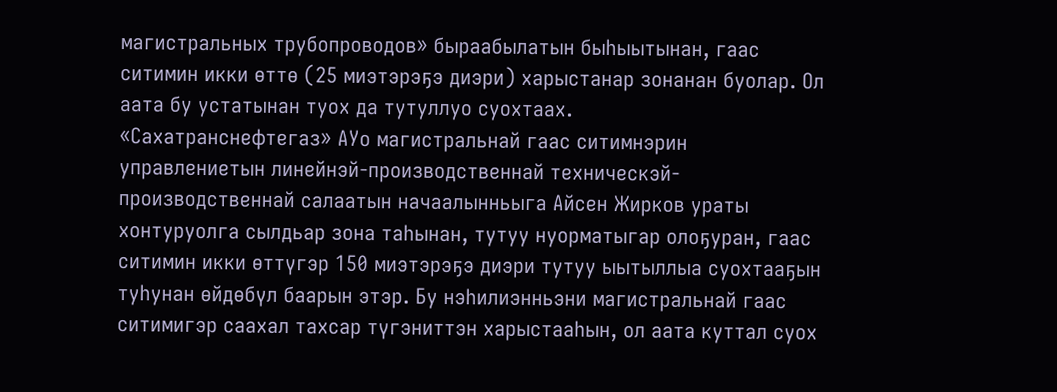магистральных трубопроводов» быраабылатын быһыытынан, гаас ситимин икки өттө (25 миэтэрэҕэ диэри) харыстанар зонанан буолар. Ол аата бу устатынан туох да тутуллуо суохтаах.
«Сахатранснефтегаз» АУо магистральнай гаас ситимнэрин управлениетын линейнэй-производственнай техническэй-производственнай салаатын начаалынньыга Айсен Жирков ураты хонтуруолга сылдьар зона таһынан, тутуу нуорматыгар олоҕуран, гаас ситимин икки өттүгэр 150 миэтэрэҕэ диэри тутуу ыытыллыа суохтааҕын туһунан өйдөбүл баарын этэр. Бу нэһилиэнньэни магистральнай гаас ситимигэр саахал тахсар түгэниттэн харыстааһын, ол аата куттал суох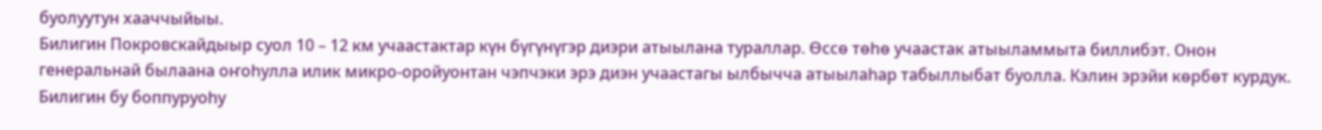буолуутун хааччыйыы.
Билигин Покровскайдыыр суол 10 – 12 км учаастактар күн бүгүнүгэр диэри атыылана тураллар. Өссө төһө учаастак атыыламмыта биллибэт. Онон генеральнай былаана оҥоһулла илик микро-оройуонтан чэпчэки эрэ диэн учаастагы ылбычча атыылаһар табыллыбат буолла. Кэлин эрэйи көрбөт курдук. Билигин бу боппуруоһу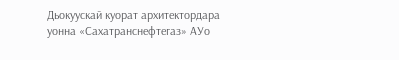Дьокуускай куорат архитектордара уонна «Сахатранснефтегаз» АУо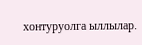хонтуруолга ыллылар.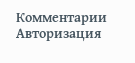Комментарии
Авторизация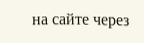на сайте через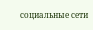социальные сети